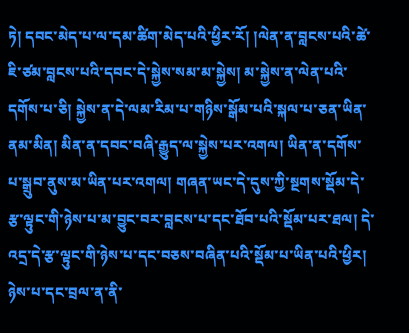ཏེ། དབང་མེད་པ་ལ་དམ་ཚིག་མེད་པའི་ཕྱིར་རོ། །ལེན་ན་བླངས་པའི་ཚེ་ཇི་ཙམ་བླངས་པའི་དབང་དེ་སྐྱེས་སམ་མ་སྐྱེས། མ་སྐྱེས་ན་ལེན་པའི་དགོས་པ་ཅི། སྐྱེས་ན་དེ་ལམ་རིམ་པ་གཉིས་སྒོམ་པའི་སྐལ་པ་ཅན་ཡིན་ནམ་མིན། མིན་ན་དབང་བཞི་རྒྱུད་ལ་སྐྱེས་པར་འགལ། ཡིན་ན་དགོས་པ་སྒྲུབ་ནུས་མ་ཡིན་པར་འགལ། གཞན་ཡང་དེ་དུས་ཀྱི་སྔགས་སྡོམ་དེ་རྩ་ལྟུང་གི་ཉེས་པ་མ་བྱུང་བར་བླངས་པ་དང་ཐོབ་པའི་སྡོམ་པར་ཐལ། དེ་འདྲ་དེ་རྩ་ལྟུང་གི་ཉེས་པ་དང་བཅས་བཞིན་པའི་སྡོམ་པ་ཡིན་པའི་ཕྱིར། ཉེས་པ་དང་བྲལ་ན་ནི་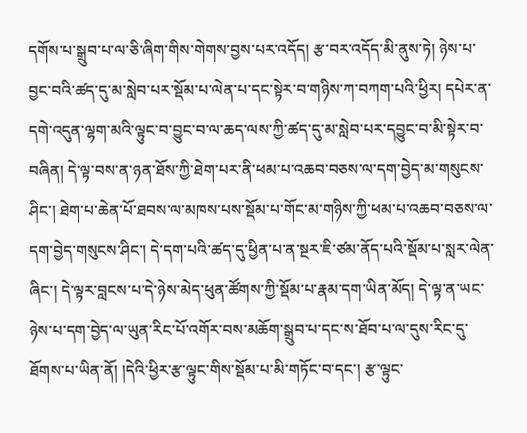དགོས་པ་སྒྲུབ་པ་ལ་ཅི་ཞིག་གིས་གེགས་བྱས་པར་འདོད། རྩ་བར་འདོད་མི་ནུས་ཏེ། ཉེས་པ་བྱང་བའི་ཚད་དུ་མ་སླེབ་པར་སྡོམ་པ་ལེན་པ་དང་སྟེར་བ་གཉིས་ཀ་བཀག་པའི་ཕྱིར། དཔེར་ན་དགེ་འདུན་ལྷག་མའི་ལྟུང་བ་བྱུང་བ་ལ་ཆད་ལས་ཀྱི་ཚད་དུ་མ་སླེབ་པར་དབྱུང་བ་མི་སྟེར་བ་བཞིན། དེ་ལྟ་བས་ན་ཉན་ཐོས་ཀྱི་ཐེག་པར་ནི་ཕམ་པ་འཆབ་བཅས་ལ་དག་བྱེད་མ་གསུངས་ཤིང་། ཐེག་པ་ཆེན་པོ་ཐབས་ལ་མཁས་པས་སྡོམ་པ་གོང་མ་གཉིས་ཀྱི་ཕམ་པ་འཆབ་བཅས་ལ་དག་བྱེད་གསུངས་ཤིང་། དེ་དག་པའི་ཚད་དུ་ཕྱིན་པ་ན་སྔར་ཇི་ཙམ་ནོད་པའི་སྡོམ་པ་སླར་ལེན་ཞིང་། དེ་ལྟར་བླངས་པ་དེ་ཉེས་མེད་ཕུན་ཚོགས་ཀྱི་སྡོམ་པ་རྣམ་དག་ཡིན་མོད། དེ་ལྟ་ན་ཡང་ཉེས་པ་དག་བྱེད་ལ་ཡུན་རིང་པོ་འགོར་བས་མཆོག་སྒྲུབ་པ་དང་ས་ཐོབ་པ་ལ་དུས་རིང་དུ་ཐོགས་པ་ཡིན་ནོ། །དེའི་ཕྱིར་རྩ་ལྟུང་གིས་སྡོམ་པ་མི་གཏོང་བ་དང་། རྩ་ལྟུང་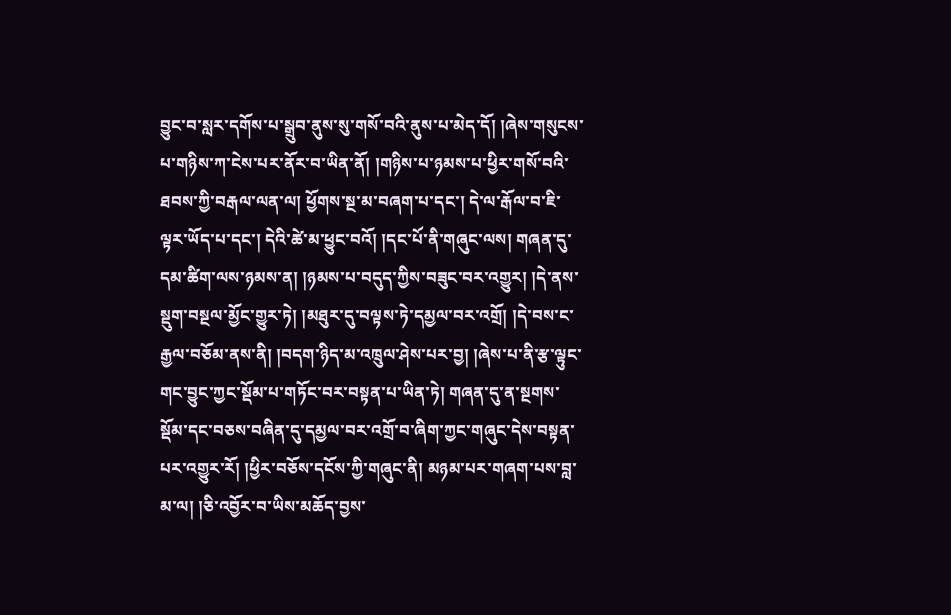བྱུང་བ་སླར་དགོས་པ་སྒྲུབ་ནུས་སུ་གསོ་བའི་ནུས་པ་མེད་དོ། །ཞེས་གསུངས་པ་གཉིས་ཀ་ངེས་པར་ནོར་བ་ཡིན་ནོ། །གཉིས་པ་ཉམས་པ་ཕྱིར་གསོ་བའི་ཐབས་ཀྱི་བརྒལ་ལན་ལ། ཕྱོགས་སྔ་མ་བཞག་པ་དང་། དེ་ལ་རྒོལ་བ་ཇི་ལྟར་ཡོད་པ་དང་། དེའི་ཚེ་མ་ཕྱུང་བའོ། །དང་པོ་ནི་གཞུང་ལས། གཞན་དུ་དམ་ཚིག་ལས་ཉམས་ན། །ཉམས་པ་བདུད་ཀྱིས་བཟུང་བར་འགྱུར། །དེ་ནས་སྡུག་བསྔལ་མྱོང་གྱུར་ཏེ། །མཐུར་དུ་བལྟས་ཏེ་དམྱལ་བར་འགྲོ། །དེ་བས་ང་རྒྱལ་བཅོམ་ནས་ནི། །བདག་ཉིད་མ་འཁྲུལ་ཤེས་པར་བྱ། །ཞེས་པ་ནི་རྩ་ལྟུང་གང་བྱུང་ཀྱང་སྡོམ་པ་གཏོང་བར་བསྟན་པ་ཡིན་ཏེ། གཞན་དུ་ན་སྔགས་སྡོམ་དང་བཅས་བཞིན་དུ་དམྱལ་བར་འགྲོ་བ་ཞིག་ཀྱང་གཞུང་དེས་བསྟན་པར་འགྱུར་རོ། །ཕྱིར་བཅོས་དངོས་ཀྱི་གཞུང་ནི། མཉམ་པར་གཞག་པས་བླ་མ་ལ། །ཅི་འབྱོར་བ་ཡིས་མཆོད་བྱས་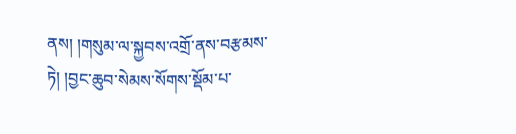ནས། །གསུམ་ལ་སྐྱབས་འགྲོ་ནས་བརྩམས་ཏེ། །བྱང་ཆུབ་སེམས་སོགས་སྡོམ་པ་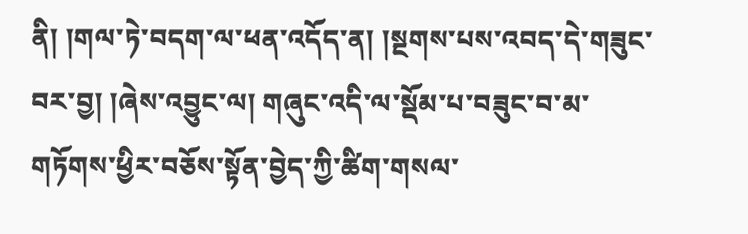ནི། །གལ་ཏེ་བདག་ལ་ཕན་འདོད་ན། །སྔགས་པས་འབད་དེ་གཟུང་བར་བྱ། །ཞེས་འབྱུང་ལ། གཞུང་འདི་ལ་སྡོམ་པ་བཟུང་བ་མ་གཏོགས་ཕྱིར་བཅོས་སྟོན་བྱེད་ཀྱི་ཚིག་གསལ་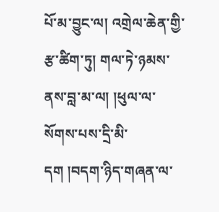པོ་མ་བྱུང་ལ། འགྲེལ་ཆེན་གྱི་རྩ་ཚིག་ཏུ། གལ་ཏེ་ཉམས་ནས་བླ་མ་ལ། །ཕུལ་ལ་སོགས་པས་དྲི་མི་དག །བདག་ཉིད་གཞན་ལ་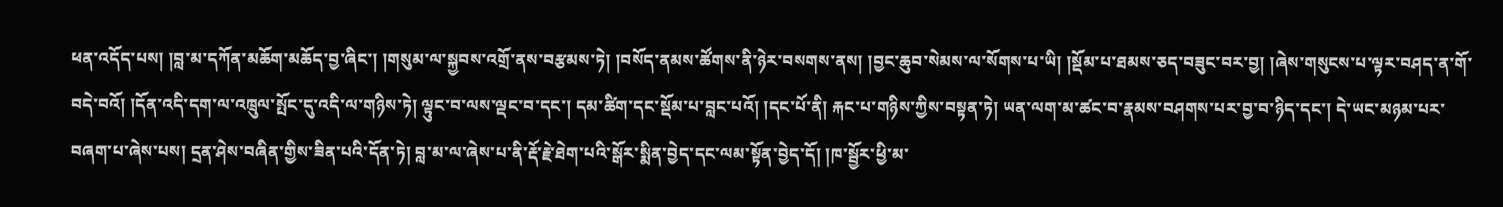ཕན་འདོད་པས། །བླ་མ་དཀོན་མཆོག་མཆོད་བྱ་ཞིང་། །གསུམ་ལ་སྐྱབས་འགྲོ་ནས་བརྩམས་ཏེ། །བསོད་ནམས་ཚོགས་ནི་ཉེར་བསགས་ནས། །བྱང་ཆུབ་སེམས་ལ་སོགས་པ་ཡི། །སྡོམ་པ་ཐམས་ཅད་བཟུང་བར་བྱ། །ཞེས་གསུངས་པ་ལྟར་བཤད་ན་གོ་བདེ་བའོ། །དོན་འདི་དག་ལ་འཁྲུལ་སྤོང་དུ་འདི་ལ་གཉིས་ཏེ། ལྟུང་བ་ལས་ལྡང་བ་དང་། དམ་ཚིག་དང་སྡོམ་པ་བླང་པའོ། །དང་པོ་ནི། རྐང་པ་གཉིས་ཀྱིས་བསྟན་ཏེ། ཡན་ལག་མ་ཚང་བ་རྣམས་བཤགས་པར་བྱ་བ་ཉིད་དང་། དེ་ཡང་མཉམ་པར་བཞག་པ་ཞེས་པས། དྲན་ཤེས་བཞིན་གྱིས་ཟིན་པའི་དོན་ཏེ། བླ་མ་ལ་ཞེས་པ་ནི་རྡོ་རྗེ་ཐེག་པའི་སྒོར་སྨིན་བྱེད་དང་ལམ་སྟོན་བྱེད་དོ། །ཁ་སྦྱོར་ཕྱི་མ་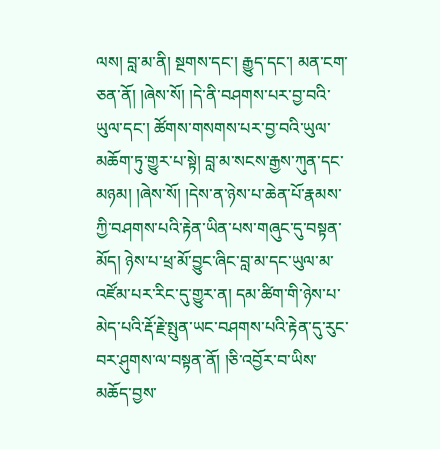ལས། བླ་མ་ནི། སྔགས་དང་། རྒྱུད་དང་། མན་ངག་ཅན་ནོ། །ཞེས་སོ། །དེ་ནི་བཤགས་པར་བྱ་བའི་ཡུལ་དང་། ཚོགས་གསགས་པར་བྱ་བའི་ཡུལ་མཆོག་ཏུ་གྱུར་པ་སྟེ། བླ་མ་སངས་རྒྱས་ཀུན་དང་མཉམ། །ཞེས་སོ། །དེས་ན་ཉེས་པ་ཆེན་པོ་རྣམས་ཀྱི་བཤགས་པའི་རྟེན་ཡིན་པས་གཞུང་དུ་བསྟན་མོད། ཉེས་པ་ཕྲ་མོ་བྱུང་ཞིང་བླ་མ་དང་ཡུལ་མ་འཛོམ་པར་རིང་དུ་གྱུར་ན། དམ་ཚིག་གི་ཉེས་པ་མེད་པའི་རྡོ་རྗེ་སྤུན་ཡང་བཤགས་པའི་རྟེན་དུ་རུང་བར་ཤུགས་ལ་བསྟན་ནོ། །ཅི་འབྱོར་བ་ཡིས་མཆོད་བྱས་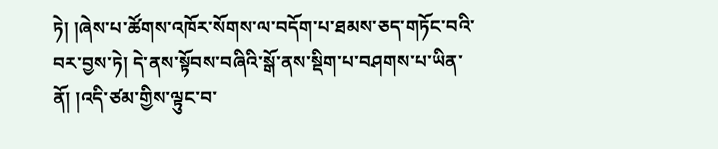ཏེ། །ཞེས་པ་ཚོགས་འཁོར་སོགས་ལ་བདོག་པ་ཐམས་ཅད་གཏོང་བའི་བར་བྱས་ཏེ། དེ་ནས་སྟོབས་བཞིའི་སྒོ་ནས་སྡིག་པ་བཤགས་པ་ཡིན་ནོ། །འདི་ཙམ་གྱིས་ལྟུང་བ་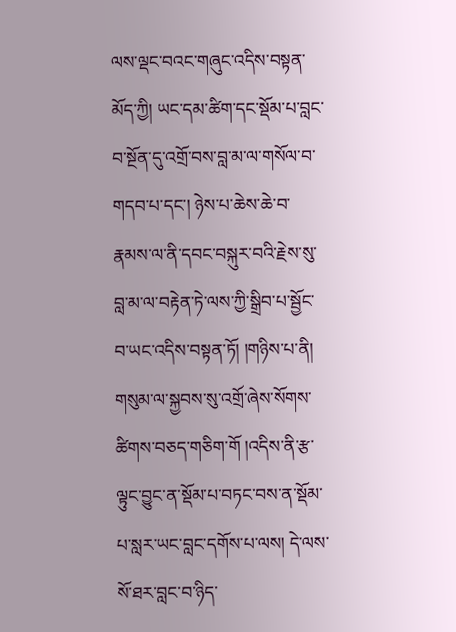ལས་ལྡང་བའང་གཞུང་འདིས་བསྟན་མོད་ཀྱི། ཡང་དམ་ཚིག་དང་སྡོམ་པ་བླང་བ་སྔོན་དུ་འགྲོ་བས་བླ་མ་ལ་གསོལ་བ་གདབ་པ་དང་། ཉེས་པ་ཆེས་ཆེ་བ་རྣམས་ལ་ནི་དབང་བསྐུར་བའི་རྗེས་སུ་བླ་མ་ལ་བརྟེན་ཏེ་ལས་ཀྱི་སྒྲིབ་པ་སྦྱོང་བ་ཡང་འདིས་བསྟན་ཏོ། །གཉིས་པ་ནི། གསུམ་ལ་སྐྱབས་སུ་འགྲོ་ཞེས་སོགས་ཚིགས་བཅད་གཅིག་གོ །འདིས་ནི་རྩ་ལྟུང་བྱུང་ན་སྡོམ་པ་བཏང་བས་ན་སྡོམ་པ་སླར་ཡང་བླང་དགོས་པ་ལས། དེ་ལས་སོ་ཐར་བླང་བ་ཉིད་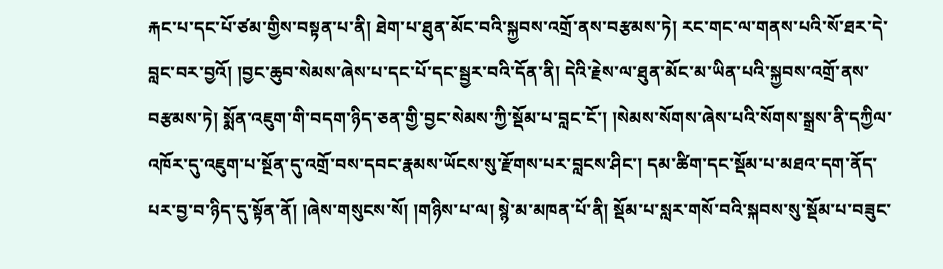རྐང་པ་དང་པོ་ཙམ་གྱིས་བསྟན་པ་ནི། ཐེག་པ་ཐུན་མོང་བའི་སྐྱབས་འགྲོ་ནས་བརྩམས་ཏེ། རང་གང་ལ་གནས་པའི་སོ་ཐར་དེ་བླང་བར་བྱའོ། །བྱང་ཆུབ་སེམས་ཞེས་པ་དང་པོ་དང་སྦྱར་བའི་དོན་ནི། དེའི་རྗེས་ལ་ཐུན་མོང་མ་ཡིན་པའི་སྐྱབས་འགྲོ་ནས་བརྩམས་ཏེ། སྨོན་འཇུག་གི་བདག་ཉིད་ཅན་གྱི་བྱང་སེམས་ཀྱི་སྡོམ་པ་བླང་ངོ་། །སེམས་སོགས་ཞེས་པའི་སོགས་སྒྲས་ནི་དཀྱིལ་འཁོར་དུ་འཇུག་པ་སྔོན་དུ་འགྲོ་བས་དབང་རྣམས་ཡོངས་སུ་རྫོགས་པར་བླངས་ཤིང་། དམ་ཚིག་དང་སྡོམ་པ་མཐའ་དག་ནོད་པར་བྱ་བ་ཉིད་དུ་སྟོན་ནོ། །ཞེས་གསུངས་སོ། །གཉིས་པ་ལ། སྙེ་མ་མཁན་པོ་ནི། སྡོམ་པ་སླར་གསོ་བའི་སྐབས་སུ་སྡོམ་པ་བཟུང་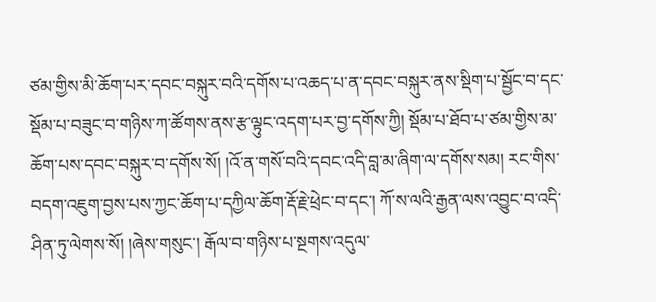ཙམ་གྱིས་མི་ཆོག་པར་དབང་བསྐུར་བའི་དགོས་པ་འཆད་པ་ན་དབང་བསྐུར་ནས་སྡིག་པ་སྦྱོང་བ་དང་སྡོམ་པ་བཟུང་བ་གཉིས་ཀ་ཚོགས་ནས་རྩ་ལྟུང་འདག་པར་བྱ་དགོས་ཀྱི། སྡོམ་པ་ཐོབ་པ་ཙམ་གྱིས་མ་ཆོག་པས་དབང་བསྐུར་བ་དགོས་སོ། །འོ་ན་གསོ་བའི་དབང་འདི་བླ་མ་ཞིག་ལ་དགོས་སམ། རང་གིས་བདག་འཇུག་བྱས་པས་ཀྱང་ཆོག་པ་དཀྱིལ་ཆོག་རྡོ་རྗེ་ཕྲེང་བ་དང་། ཀོ་ས་ལའི་རྒྱན་ལས་འབྱུང་བ་འདི་ཤིན་ཏུ་ལེགས་སོ། །ཞེས་གསུང་། རྒོལ་བ་གཉིས་པ་སྔགས་འདུལ་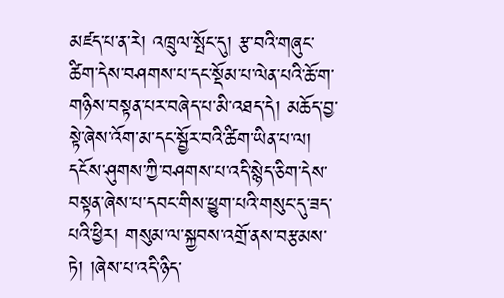མཛད་པ་ན་རེ། འཁྲུལ་སྤོང་དུ། རྩ་བའི་གཞུང་ཚིག་དེས་བཤགས་པ་དང་སྡོམ་པ་ལེན་པའི་ཆོ་ག་གཉིས་བསྟན་པར་བཞེད་པ་མི་འཐད་དེ། མཆོད་བྱ་སྟེ་ཞེས་འོག་མ་དང་སྦྱོར་བའི་ཚིག་ཡིན་པ་ལ། དངོས་ཤུགས་ཀྱི་བཤགས་པ་འདི་སྙེད་ཅིག་དེས་བསྟན་ཞེས་པ་དབང་གིས་ཕྱུག་པའི་གསུང་དུ་ཟད་པའི་ཕྱིར། གསུམ་ལ་སྐྱབས་འགྲོ་ནས་བརྩམས་ཏེ། །ཞེས་པ་འདི་ཉིད་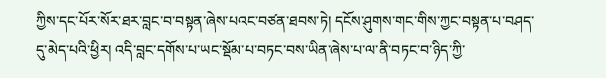ཀྱིས་དང་པོར་སོར་ཐར་བླང་བ་བསྟན་ཞེས་པའང་བཙན་ཐབས་ཏེ། དངོས་ཤུགས་གང་གིས་ཀྱང་བསྟན་པ་བཤད་དུ་མེད་པའི་ཕྱིར། འདི་བླང་དགོས་པ་ཡང་སྡོམ་པ་བཏང་བས་ཡིན་ཞེས་པ་ལ་ནི་བཏང་བ་ཉིད་ཀྱི་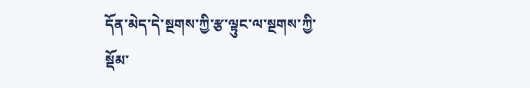དོན་མེད་དེ་སྔགས་ཀྱི་རྩ་ལྟུང་ལ་སྔགས་ཀྱི་སྡོམ་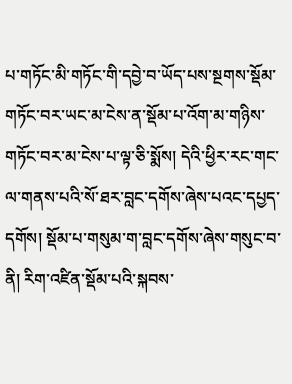པ་གཏོང་མི་གཏོང་གི་དབྱེ་བ་ཡོད་པས་སྔགས་སྡོམ་གཏོང་བར་ཡང་མ་ངེས་ན་སྡོམ་པ་འོག་མ་གཉིས་གཏོང་བར་མ་ངེས་པ་ལྟ་ཅི་སྨོས། དེའི་ཕྱིར་རང་གང་ལ་གནས་པའི་སོ་ཐར་བླང་དགོས་ཞེས་པའང་དཔྱད་དགོས། སྡོམ་པ་གསུམ་ག་བླང་དགོས་ཞེས་གསུང་བ་ནི། རིག་འཛིན་སྡོམ་པའི་སྐབས་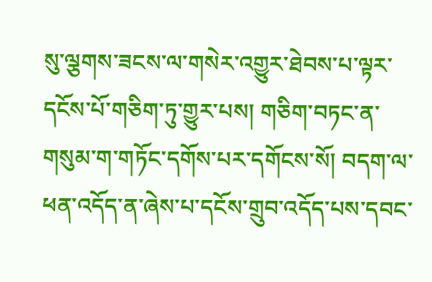སུ་ལྕགས་ཟངས་ལ་གསེར་འགྱུར་ཐེབས་པ་ལྟར་དངོས་པོ་གཅིག་ཏུ་གྱུར་པས། གཅིག་བཏང་ན་གསུམ་ག་གཏོང་དགོས་པར་དགོངས་སོ། བདག་ལ་ཕན་འདོད་ན་ཞེས་པ་དངོས་གྲུབ་འདོད་པས་དབང་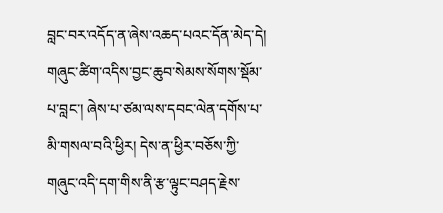བླང་བར་འདོད་ན་ཞེས་འཆད་པའང་དོན་མེད་དེ། གཞུང་ཚིག་འདིས་བྱང་ཆུབ་སེམས་སོགས་སྡོམ་པ་བླང་། ཞེས་པ་ཙམ་ལས་དབང་ལེན་དགོས་པ་མི་གསལ་བའི་ཕྱིར། དེས་ན་ཕྱིར་བཅོས་ཀྱི་གཞུང་འདི་དག་གིས་ནི་རྩ་ལྟུང་བཤད་རྗེས་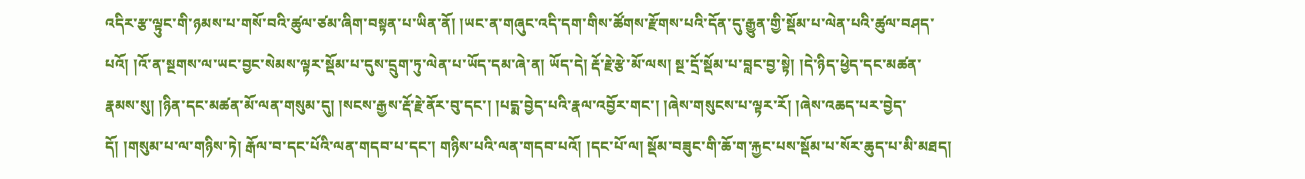འདིར་རྩ་ལྟུང་གི་ཉམས་པ་གསོ་བའི་ཚུལ་ཙམ་ཞིག་བསྟན་པ་ཡིན་ནོ། །ཡང་ན་གཞུང་འདི་དག་གིས་ཚོགས་རྫོགས་པའི་དོན་དུ་རྒྱུན་གྱི་སྡོམ་པ་ལེན་པའི་ཚུལ་བཤད་པའོ། །འོ་ན་སྔགས་ལ་ཡང་བྱང་སེམས་ལྟར་སྡོམ་པ་དུས་དྲུག་ཏུ་ལེན་པ་ཡོད་དམ་ཞེ་ན། ཡོད་དེ། རྡོ་རྗེ་རྩེ་མོ་ལས། སྔ་དྲོ་སྡོམ་པ་བླང་བྱ་སྟེ། །དེ་ཉིད་ཕྱེད་དང་མཚན་རྣམས་སུ། །ཉིན་དང་མཚན་མོ་ལན་གསུམ་དུ། །སངས་རྒྱས་རྡོ་རྗེ་ནོར་བུ་དང་། །པདྨ་བྱེད་པའི་རྣལ་འབྱོར་གང་། །ཞེས་གསུངས་པ་ལྟར་རོ། །ཞེས་འཆད་པར་བྱེད་དོ། །གསུམ་པ་ལ་གཉིས་ཏེ། རྒོལ་བ་དང་པོའི་ལན་གདབ་པ་དང་། གཉིས་པའི་ལན་གདབ་པའོ། །དང་པོ་ལ། སྡོམ་བཟུང་གི་ཆོ་ག་རྐྱང་པས་སྡོམ་པ་སོར་ཆུད་པ་མི་མཐད།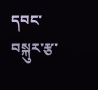དབང་བསྐུར་རྩ་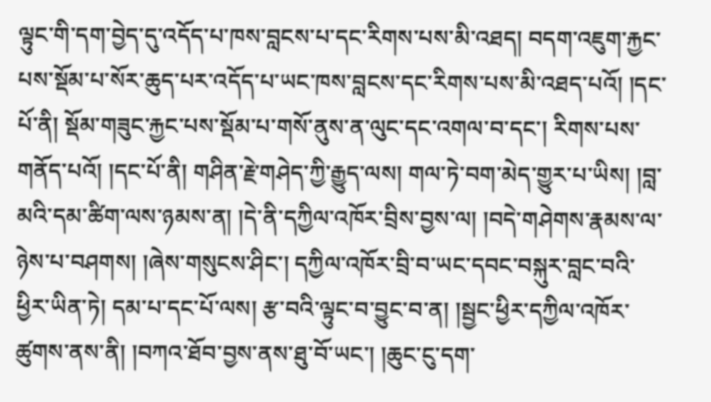ལྟུང་གི་དག་བྱེད་དུ་འདོད་པ་ཁས་བླངས་པ་དང་རིགས་པས་མི་འཐད། བདག་འཇུག་རྐྱང་པས་སྡོམ་པ་སོར་ཆུད་པར་འདོད་པ་ཡང་ཁས་བླངས་དང་རིགས་པས་མི་འཐད་པའོ། །དང་པོ་ནི། སྡོམ་གཟུང་རྐྱང་པས་སྡོམ་པ་གསོ་ནུས་ན་ལུང་དང་འགལ་བ་དང་། རིགས་པས་གནོད་པའོ། །དང་པོ་ནི། གཤིན་རྗེ་གཤེད་ཀྱི་རྒྱུད་ལས། གལ་ཏེ་བག་མེད་གྱུར་པ་ཡིས། །བླ་མའི་དམ་ཚིག་ལས་ཉམས་ན། །དེ་ནི་དཀྱིལ་འཁོར་བྲིས་བྱས་ལ། །བདེ་གཤེགས་རྣམས་ལ་ཉེས་པ་བཤགས། །ཞེས་གསུངས་ཤིང་། དཀྱིལ་འཁོར་བྲི་བ་ཡང་དབང་བསྐུར་བླང་བའི་ཕྱིར་ཡིན་ཏེ། དམ་པ་དང་པོ་ལས། རྩ་བའི་ལྟུང་བ་བྱུང་བ་ན། །སྦྱང་ཕྱིར་དཀྱིལ་འཁོར་ཚུགས་ནས་ནི། །བཀའ་ཐོབ་བྱས་ནས་ཐུ་བོ་ཡང་། །ཆུང་ངུ་དག་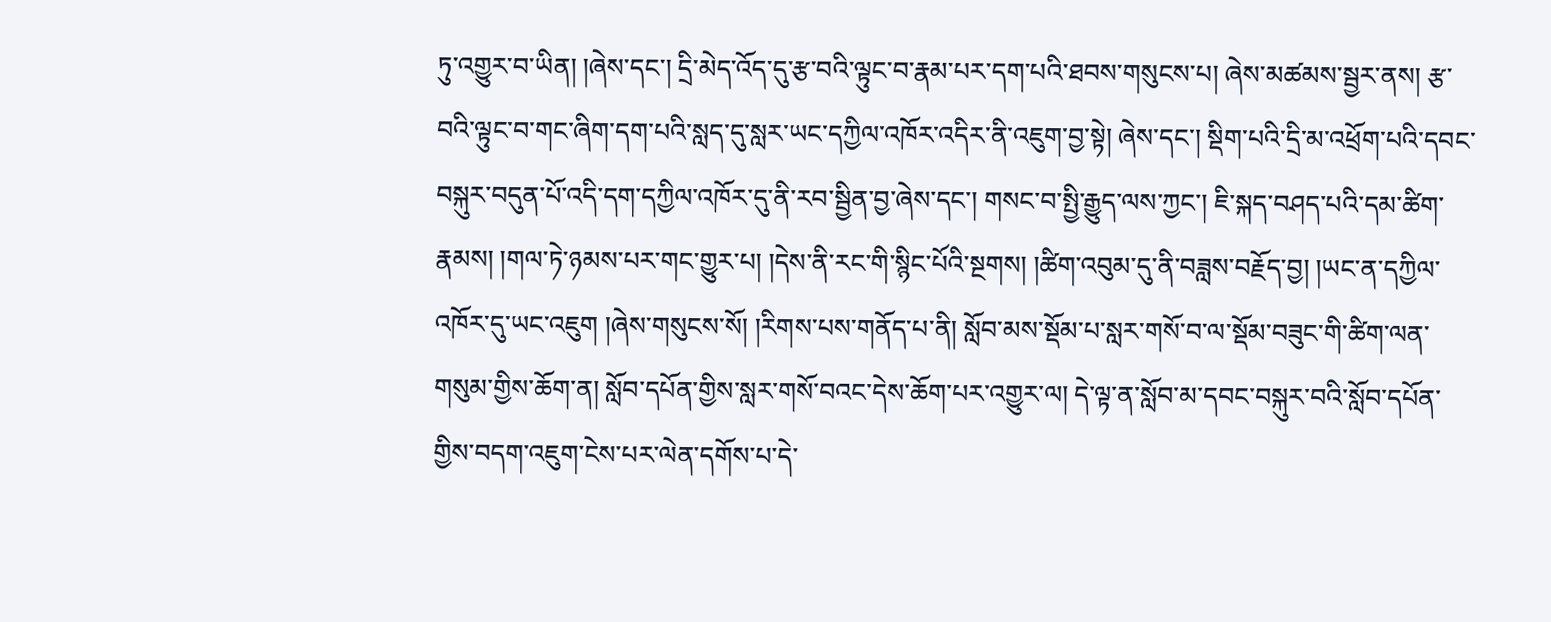ཏུ་འགྱུར་བ་ཡིན། །ཞེས་དང་། དྲི་མེད་འོད་དུ་རྩ་བའི་ལྟུང་བ་རྣམ་པར་དག་པའི་ཐབས་གསུངས་པ། ཞེས་མཚམས་སྦྱར་ནས། རྩ་བའི་ལྟུང་བ་གང་ཞིག་དག་པའི་སླད་དུ་སླར་ཡང་དཀྱིལ་འཁོར་འདིར་ནི་འཇུག་བྱ་སྟེ། ཞེས་དང་། སྡིག་པའི་དྲི་མ་འཕྲོག་པའི་དབང་བསྐུར་བདུན་པོ་འདི་དག་དཀྱིལ་འཁོར་དུ་ནི་རབ་སྦྱིན་བྱ་ཞེས་དང་། གསང་བ་སྤྱི་རྒྱུད་ལས་ཀྱང་། ཇི་སྐད་བཤད་པའི་དམ་ཚིག་རྣམས། །གལ་ཏེ་ཉམས་པར་གང་གྱུར་པ། །དེས་ནི་རང་གི་སྙིང་པོའི་སྔགས། །ཚིག་འབུམ་དུ་ནི་བཟླས་བརྗོད་བྱ། །ཡང་ན་དཀྱིལ་འཁོར་དུ་ཡང་འཇུག །ཞེས་གསུངས་སོ། །རིགས་པས་གནོད་པ་ནི། སློབ་མས་སྡོམ་པ་སླར་གསོ་བ་ལ་སྡོམ་བཟུང་གི་ཚིག་ལན་གསུམ་གྱིས་ཆོག་ན། སློབ་དཔོན་གྱིས་སླར་གསོ་བའང་དེས་ཆོག་པར་འགྱུར་ལ། དེ་ལྟ་ན་སློབ་མ་དབང་བསྐུར་བའི་སློབ་དཔོན་གྱིས་བདག་འཇུག་ངེས་པར་ལེན་དགོས་པ་དེ་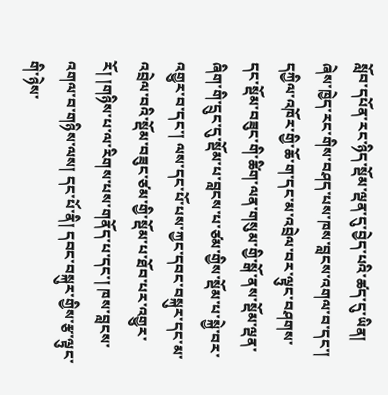སློབ་དཔོན་རང་ཉིད་སྡོམ་ལྡན་དུ་བྱེད་པའི་ཚད་དུ་ཡིན། ཞེས་ཁྱེད་རང་གིས་བཤད་པས་ཁས་བླངས་འགལ་བ་དང་། དཀྱིལ་འཁོར་གྱི་ཆོ་ག་དང་མ་འབྲེལ་བར་ལྟུང་བཤགས་དང་སྡོམ་བཟུང་གི་ཚིག་ལན་གསུམ་གྱི་སྒོ་ནས་སྡོམ་ལྡན་ཞིག་གི་དྲུང་དུ་སྡོམ་པ་བླངས་པ་ཙམ་གྱིས་སྡོམ་པ་སྐྱེ་བར་འགྱུར་བ་དང་། ལས་དང་པོ་པས་ཀྱང་དབང་བསྐུར་དང་མ་འབྲེལ་བའི་སྡོམ་བཟུང་ཙམ་གྱི་སྡོམ་པ་ཐོབ་པར་འགྱུར་རོ། །གཉིས་པ་ལ་རིགས་པས་གནོད་པ་དང་། ཁས་བླངས་འགལ་བ་གཉིས་ལས། དང་པོ་ནི། དབང་བསྐུར་གྱིས་རྩ་ལྟུང་གི་ཉེས་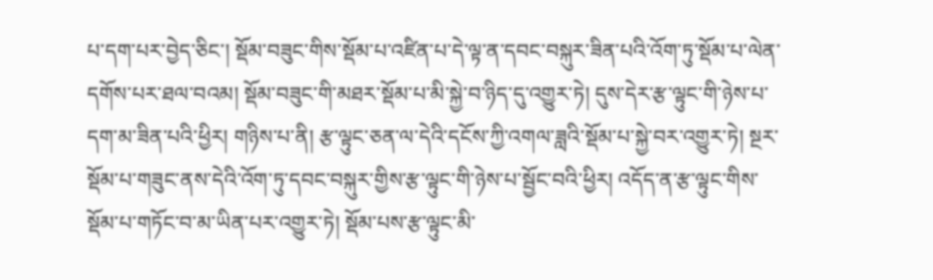པ་དག་པར་བྱེད་ཅིང་། སྡོམ་བཟུང་གིས་སྡོམ་པ་འཛིན་པ་དེ་ལྟ་ན་དབང་བསྐུར་ཟིན་པའི་འོག་ཏུ་སྡོམ་པ་ལེན་དགོས་པར་ཐལ་བའམ། སྡོམ་བཟུང་གི་མཐར་སྡོམ་པ་མི་སྐྱེ་བ་ཉིད་དུ་འགྱུར་ཏེ། དུས་དེར་རྩ་ལྟུང་གི་ཉེས་པ་དག་མ་ཟིན་པའི་ཕྱིར། གཉིས་པ་ནི། རྩ་ལྟུང་ཅན་ལ་དེའི་དངོས་ཀྱི་འགལ་ཟླའི་སྡོམ་པ་སྐྱེ་བར་འགྱུར་ཏེ། སྔར་སྡོམ་པ་གཟུང་ནས་དེའི་འོག་ཏུ་དབང་བསྐུར་གྱིས་རྩ་ལྟུང་གི་ཉེས་པ་སྦྱོང་བའི་ཕྱིར། འདོད་ན་རྩ་ལྟུང་གིས་སྡོམ་པ་གཏོང་བ་མ་ཡིན་པར་འགྱུར་ཏེ། སྡོམ་པས་རྩ་ལྟུང་མི་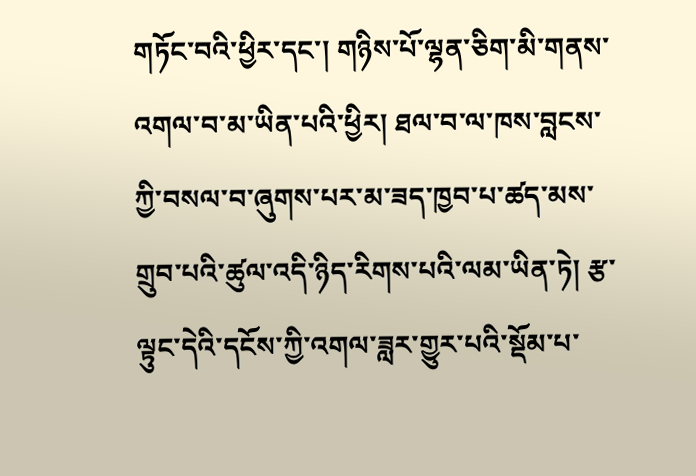གཏོང་བའི་ཕྱིར་དང་། གཉིས་པོ་ལྷན་ཅིག་མི་གནས་འགལ་བ་མ་ཡིན་པའི་ཕྱིར། ཐལ་བ་ལ་ཁས་བླངས་ཀྱི་བསལ་བ་ཞུགས་པར་མ་ཟད་ཁྱབ་པ་ཚད་མས་གྲུབ་པའི་ཚུལ་འདི་ཉིད་རིགས་པའི་ལམ་ཡིན་ཏེ། རྩ་ལྟུང་དེའི་དངོས་ཀྱི་འགལ་ཟླར་གྱུར་པའི་སྡོམ་པ་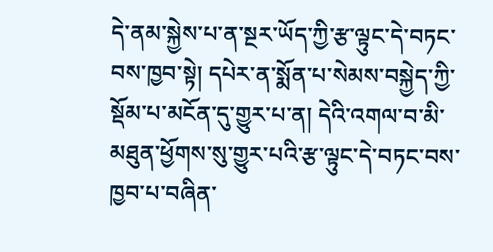དེ་ནམ་སྐྱེས་པ་ན་སྔར་ཡོད་ཀྱི་རྩ་ལྟུང་དེ་བཏང་བས་ཁྱབ་སྟེ། དཔེར་ན་སྨོན་པ་སེམས་བསྐྱེད་ཀྱི་སྡོམ་པ་མངོན་དུ་གྱུར་པ་ན། དེའི་འགལ་བ་མི་མཐུན་ཕྱོགས་སུ་གྱུར་པའི་རྩ་ལྟུང་དེ་བཏང་བས་ཁྱབ་པ་བཞིན་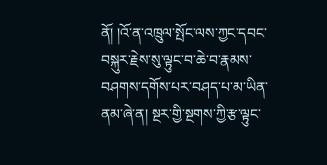ནོ། །འོ་ན་འཁྲུལ་སྤོང་ལས་ཀྱང་དབང་བསྐུར་རྗེས་སུ་ལྟུང་བ་ཆེ་བ་རྣམས་བཤགས་དགོས་པར་བཤད་པ་མ་ཡིན་ནམ་ཞེ་ན། སྔར་གྱི་སྔགས་ཀྱི་རྩ་ལྟུང་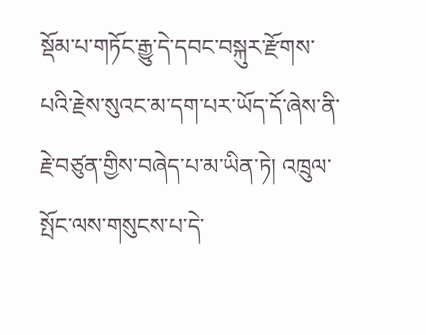སྡོམ་པ་གཏོང་རྒྱུ་དེ་དབང་བསྐུར་རྫོགས་པའི་རྗེས་སུའང་མ་དག་པར་ཡོད་དོ་ཞེས་ནི་རྗེ་བཙུན་གྱིས་བཞེད་པ་མ་ཡིན་ཏེ། འཁྲུལ་སྤོང་ལས་གསུངས་པ་དེ་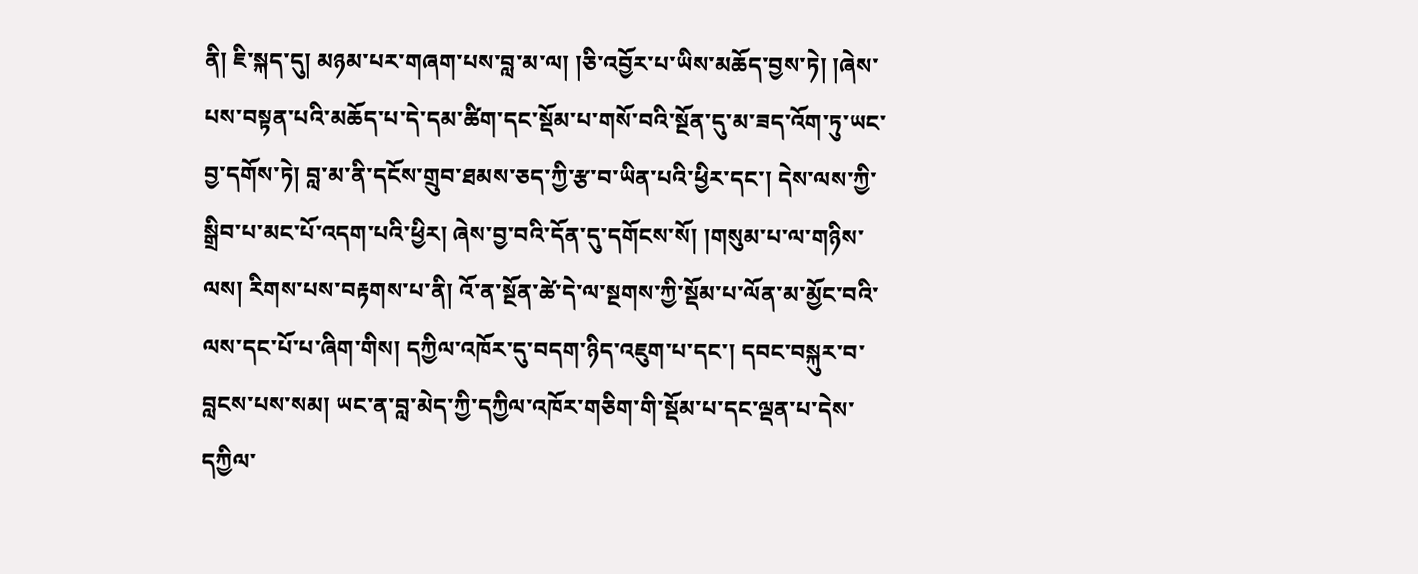ནི། ཇི་སྐད་དུ། མཉམ་པར་གཞག་པས་བླ་མ་ལ། །ཅི་འབྱོར་པ་ཡིས་མཆོད་བྱས་ཏེ། །ཞེས་པས་བསྟན་པའི་མཆོད་པ་དེ་དམ་ཚིག་དང་སྡོམ་པ་གསོ་བའི་སྔོན་དུ་མ་ཟད་འོག་ཏུ་ཡང་བྱ་དགོས་ཏེ། བླ་མ་ནི་དངོས་གྲུབ་ཐམས་ཅད་ཀྱི་རྩ་བ་ཡིན་པའི་ཕྱིར་དང་། དེས་ལས་ཀྱི་སྒྲིབ་པ་མང་པོ་འདག་པའི་ཕྱིར། ཞེས་བྱ་བའི་དོན་དུ་དགོངས་སོ། །གསུམ་པ་ལ་གཉིས་ལས། རིགས་པས་བརྟགས་པ་ནི། འོ་ན་སྔོན་ཚེ་དེ་ལ་སྔགས་ཀྱི་སྡོམ་པ་ལོན་མ་མྱོང་བའི་ལས་དང་པོ་པ་ཞིག་གིས། དཀྱིལ་འཁོར་དུ་བདག་ཉིད་འཇུག་པ་དང་། དབང་བསྐུར་བ་བླངས་པས་སམ། ཡང་ན་བླ་མེད་ཀྱི་དཀྱིལ་འཁོར་གཅིག་གི་སྡོམ་པ་དང་ལྡན་པ་དེས་དཀྱིལ་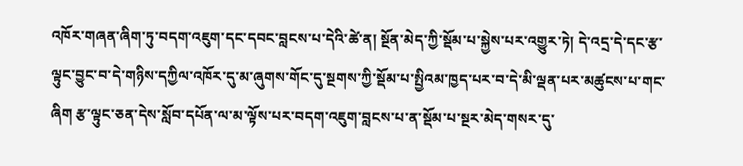འཁོར་གཞན་ཞིག་ཏུ་བདག་འཇུག་དང་དབང་བླངས་པ་དེའི་ཚེ་ན། སྔོན་མེད་ཀྱི་སྡོམ་པ་སྐྱེས་པར་འགྱུར་ཏེ། དེ་འདྲ་དེ་དང་རྩ་ལྟུང་བྱུང་བ་དེ་གཉིས་དཀྱིལ་འཁོར་དུ་མ་ཞུགས་གོང་དུ་སྔགས་ཀྱི་སྡོམ་པ་སྤྱིའམ་ཁྱད་པར་བ་དེ་མི་ལྡན་པར་མཚུངས་པ་གང་ཞིག རྩ་ལྟུང་ཅན་དེས་སློབ་དཔོན་ལ་མ་ལྟོས་པར་བདག་འཇུག་བླངས་པ་ན་སྡོམ་པ་སྔར་མེད་གསར་དུ་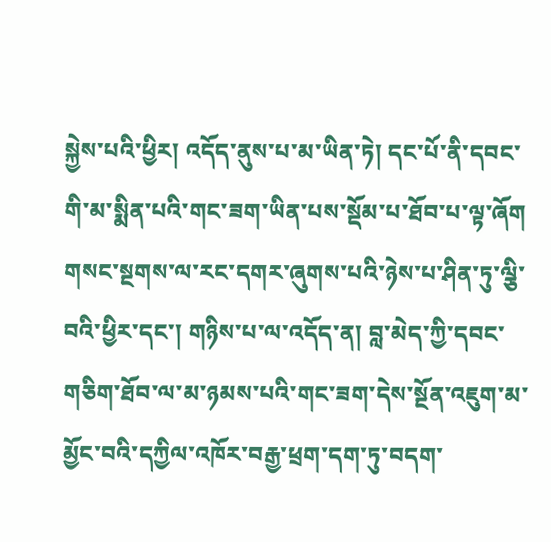སྐྱེས་པའི་ཕྱིར། འདོད་ནུས་པ་མ་ཡིན་ཏེ། དང་པོ་ནི་དབང་གི་མ་སྨིན་པའི་གང་ཟག་ཡིན་པས་སྡོམ་པ་ཐོབ་པ་ལྟ་ཞོག གསང་སྔགས་ལ་རང་དགར་ཞུགས་པའི་ཉེས་པ་ཤིན་ཏུ་ལྕི་བའི་ཕྱིར་དང་། གཉིས་པ་ལ་འདོད་ན། བླ་མེད་ཀྱི་དབང་གཅིག་ཐོབ་ལ་མ་ཉམས་པའི་གང་ཟག་དེས་སྔོན་འཇུག་མ་མྱོང་བའི་དཀྱིལ་འཁོར་བརྒྱ་ཕྲག་དག་ཏུ་བདག་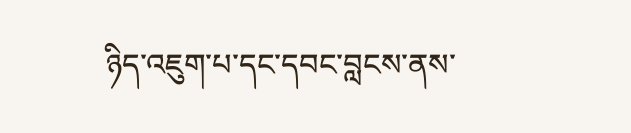ཉིད་འཇུག་པ་དང་དབང་བླངས་ནས་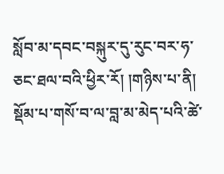སློབ་མ་དབང་བསྐུར་དུ་རུང་བར་ཧ་ཅང་ཐལ་བའི་ཕྱིར་རོ། །གཉིས་པ་ནི། སྡོམ་པ་གསོ་བ་ལ་བླ་མ་མེད་པའི་ཚེ་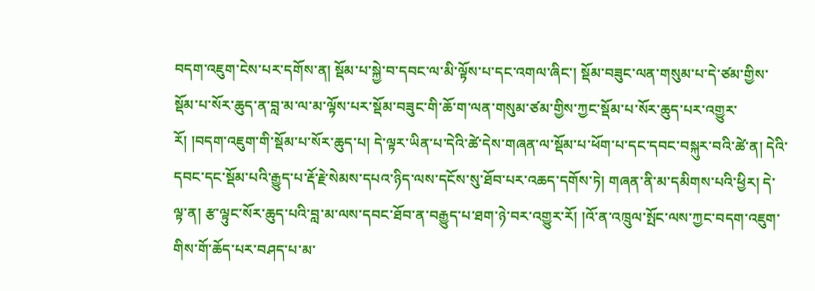བདག་འཇུག་ངེས་པར་དགོས་ན། སྡོམ་པ་སྐྱེ་བ་དབང་ལ་མི་ལྟོས་པ་དང་འགལ་ཞིང་། སྡོམ་བཟུང་ལན་གསུམ་པ་དེ་ཙམ་གྱིས་སྡོམ་པ་སོར་ཆུད་ན་བླ་མ་ལ་མ་ལྟོས་པར་སྡོམ་བཟུང་གི་ཆོ་ག་ལན་གསུམ་ཙམ་གྱིས་ཀྱང་སྡོམ་པ་སོར་ཆུད་པར་འགྱུར་རོ། །བདག་འཇུག་གི་སྡོམ་པ་སོར་ཆུད་པ། དེ་ལྟར་ཡིན་པ་དེའི་ཚེ་དེས་གཞན་ལ་སྡོམ་པ་ཕོག་པ་དང་དབང་བསྐུར་བའི་ཚེ་ན། དེའི་དབང་དང་སྡོམ་པའི་རྒྱུད་པ་རྡོ་རྗེ་སེམས་དཔའ་ཉིད་ལས་དངོས་སུ་ཐོབ་པར་འཆད་དགོས་ཏེ། གཞན་ནི་མ་དམིགས་པའི་ཕྱིར། དེ་ལྟ་ན། རྩ་ལྟུང་སོར་ཆུད་པའི་བླ་མ་ལས་དབང་ཐོབ་ན་བརྒྱུད་པ་ཐག་ཉེ་བར་འགྱུར་རོ། །འོ་ན་འཁྲུལ་སྤོང་ལས་ཀྱང་བདག་འཇུག་གིས་གོ་ཆོད་པར་བཤད་པ་མ་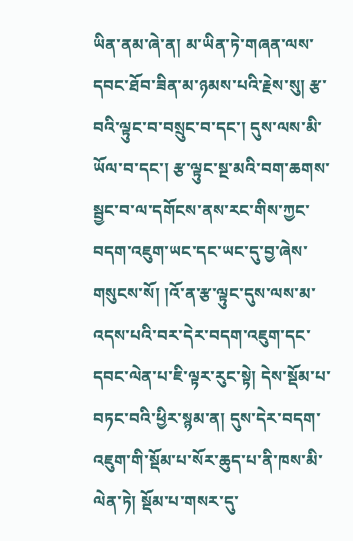ཡིན་ནམ་ཞེ་ན། མ་ཡིན་ཏེ་གཞན་ལས་དབང་ཐོབ་ཟིན་མ་ཉམས་པའི་རྗེས་སུ། རྩ་བའི་ལྟུང་བ་བསྲུང་བ་དང་། དུས་ལས་མི་ཡོལ་བ་དང་། རྩ་ལྟུང་སྔ་མའི་བག་ཆགས་སྦྱང་བ་ལ་དགོངས་ནས་རང་གིས་ཀྱང་བདག་འཇུག་ཡང་དང་ཡང་དུ་བྱ་ཞེས་གསུངས་སོ། །འོ་ན་རྩ་ལྟུང་དུས་ལས་མ་འདས་པའི་བར་དེར་བདག་འཇུག་དང་དབང་ལེན་པ་ཇི་ལྟར་རུང་སྟེ། དེས་སྡོམ་པ་བཏང་བའི་ཕྱིར་སྙམ་ན། དུས་དེར་བདག་འཇུག་གི་སྡོམ་པ་སོར་ཆུད་པ་ནི་ཁས་མི་ལེན་ཏེ། སྡོམ་པ་གསར་དུ་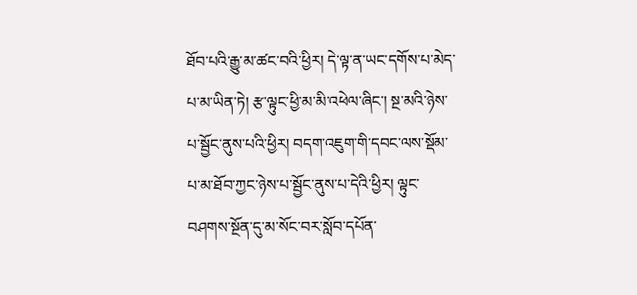ཐོབ་པའི་རྒྱུ་མ་ཚང་བའི་ཕྱིར། དེ་ལྟ་ན་ཡང་དགོས་པ་མེད་པ་མ་ཡིན་ཏེ། རྩ་ལྟུང་ཕྱི་མ་མི་འཕེལ་ཞིང་། སྔ་མའི་ཉེས་པ་སྦྱོང་ནུས་པའི་ཕྱིར། བདག་འཇུག་གི་དབང་ལས་སྡོམ་པ་མ་ཐོབ་ཀྱང་ཉེས་པ་སྦྱོང་ནུས་པ་དེའི་ཕྱིར། ལྟུང་བཤགས་སྔོན་དུ་མ་སོང་བར་སློབ་དཔོན་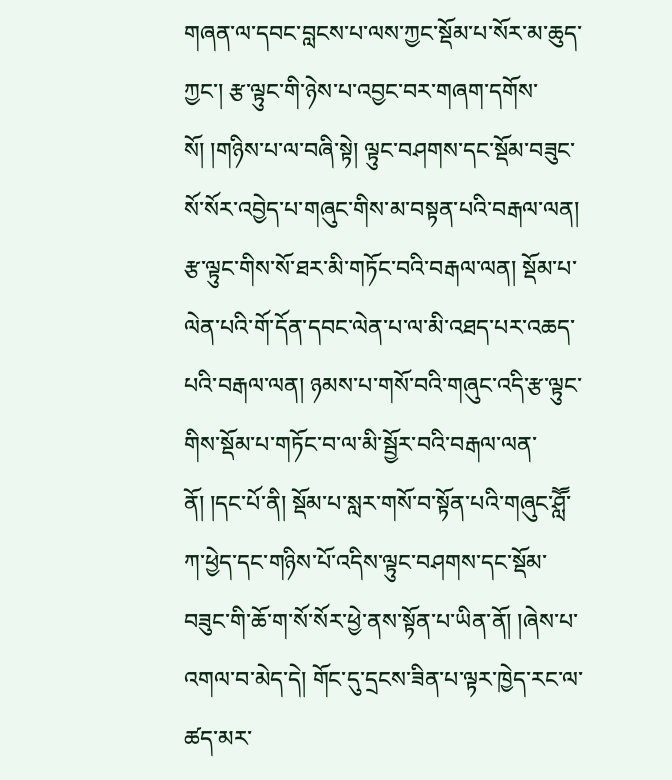གཞན་ལ་དབང་བླངས་པ་ལས་ཀྱང་སྡོམ་པ་སོར་མ་ཆུད་ཀྱང་། རྩ་ལྟུང་གི་ཉེས་པ་འབྱང་བར་གཞག་དགོས་སོ། །གཉིས་པ་ལ་བཞི་སྟེ། ལྟུང་བཤགས་དང་སྡོམ་བཟུང་སོ་སོར་འབྱེད་པ་གཞུང་གིས་མ་བསྟན་པའི་བརྒལ་ལན། རྩ་ལྟུང་གིས་སོ་ཐར་མི་གཏོང་བའི་བརྒལ་ལན། སྡོམ་པ་ལེན་པའི་གོ་དོན་དབང་ལེན་པ་ལ་མི་འཐད་པར་འཆད་པའི་བརྒལ་ལན། ཉམས་པ་གསོ་བའི་གཞུང་འདི་རྩ་ལྟུང་གིས་སྡོམ་པ་གཏོང་བ་ལ་མི་སྦྱོར་བའི་བརྒལ་ལན་ནོ། །དང་པོ་ནི། སྡོམ་པ་སླར་གསོ་བ་སྟོན་པའི་གཞུང་ཤླཽ་ཀ་ཕྱེད་དང་གཉིས་པོ་འདིས་ལྟུང་བཤགས་དང་སྡོམ་བཟུང་གི་ཆོ་ག་སོ་སོར་ཕྱེ་ནས་སྟོན་པ་ཡིན་ནོ། །ཞེས་པ་འགལ་བ་མེད་དེ། གོང་དུ་དྲངས་ཟིན་པ་ལྟར་ཁྱེད་རང་ལ་ཚད་མར་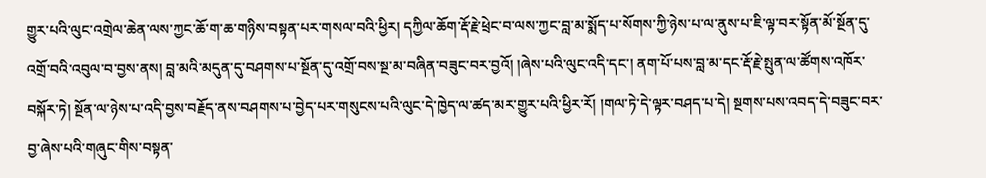གྱུར་པའི་ལུང་འགྲེལ་ཆེན་ལས་ཀྱང་ཆོ་ག་ཆ་གཉིས་བསྟན་པར་གསལ་བའི་ཕྱིར། དཀྱིལ་ཆོག་རྡོ་རྗེ་ཕྲེང་བ་ལས་ཀྱང་བླ་མ་སྨོད་པ་སོགས་ཀྱི་ཉེས་པ་ལ་ནུས་པ་ཇི་ལྟ་བར་སྟོན་མོ་སྔོན་དུ་འགྲོ་བའི་འབུལ་བ་བྱས་ནས། བླ་མའི་མདུན་དུ་བཤགས་པ་སྔོན་དུ་འགྲོ་བས་སྔ་མ་བཞིན་བཟུང་བར་བྱའོ། །ཞེས་པའི་ལུང་འདི་དང་། ནག་པོ་པས་བླ་མ་དང་རྡོ་རྗེ་སྤུན་ལ་ཚོགས་འཁོར་བསྐོར་ཏེ། སྔོན་ལ་ཉེས་པ་འདི་བྱས་བརྗོད་ནས་བཤགས་པ་བྱེད་པར་གསུངས་པའི་ལུང་དེ་ཁྱེད་ལ་ཚད་མར་གྱུར་པའི་ཕྱིར་རོ། །གལ་ཏེ་དེ་ལྟར་བཤད་པ་དེ། སྔགས་པས་འབད་དེ་བཟུང་བར་བྱ་ཞེས་པའི་གཞུང་གིས་བསྟན་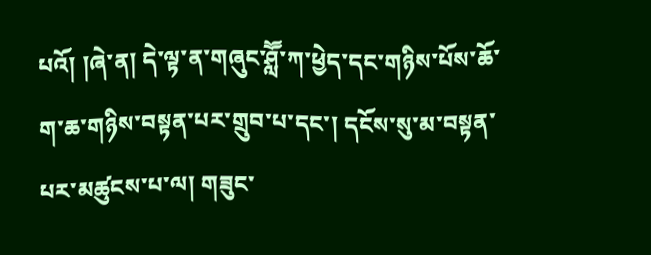པའོ། །ཞེ་ན། དེ་ལྟ་ན་གཞུང་ཤླཽ་ཀ་ཕྱེད་དང་གཉིས་པོས་ཆོ་ག་ཆ་གཉིས་བསྟན་པར་གྲུབ་པ་དང་། དངོས་སུ་མ་བསྟན་པར་མཚུངས་པ་ལ། གཟུང་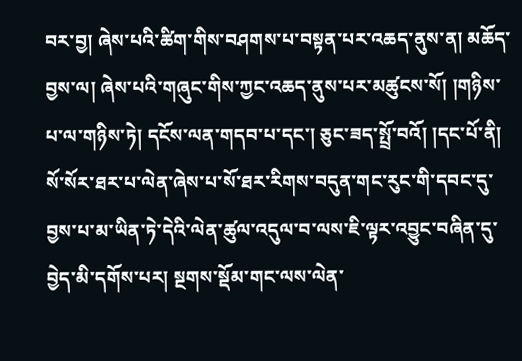བར་བྱ། ཞེས་པའི་ཚིག་གིས་བཤགས་པ་བསྟན་པར་འཆད་ནུས་ན། མཆོད་བྱས་ལ། ཞེས་པའི་གཞུང་གིས་ཀྱང་འཆད་ནུས་པར་མཚུངས་སོ། །གཉིས་པ་ལ་གཉིས་ཏེ། དངོས་ལན་གདབ་པ་དང་། ཅུང་ཟད་སྤྲོ་བའོ། །དང་པོ་ནི། སོ་སོར་ཐར་པ་ལེན་ཞེས་པ་སོ་ཐར་རིགས་བདུན་གང་རུང་གི་དབང་དུ་བྱས་པ་མ་ཡིན་ཏེ་དེའི་ལེན་ཚུལ་འདུལ་བ་ལས་ཇི་ལྟར་འབྱུང་བཞིན་དུ་བྱེད་མི་དགོས་པར། སྔགས་སྡོམ་གང་ལས་ལེན་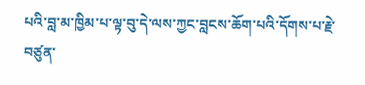པའི་བླ་མ་ཁྱིམ་པ་ལྟ་བུ་དེ་ལས་ཀྱང་བླངས་ཆོག་པའི་དོགས་པ་རྗེ་བཙུན་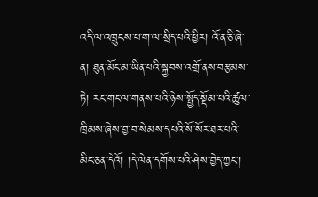འདི་ལ་འཁྲུངས་པ་ག་ལ་སྲིད་པའི་ཕྱིར། འོ་ན་ཅི་ཞེ་ན། ཐུན་མོང་མ་ཡིན་པའི་སྐྱབས་འགྲོ་ནས་བརྩམས་ཏེ། རང་གང་ལ་གནས་པའི་ཉེས་སྤྱོད་སྡོམ་པའི་ཚུལ་ཁྲིམས་ཞེས་བྱ་བ་སེམས་དཔའི་སོ་སོར་ཐར་པའི་མིང་ཅན་དེའོ། །དེ་ལེན་དགོས་པའི་ཤེས་བྱེད་ཀྱང་།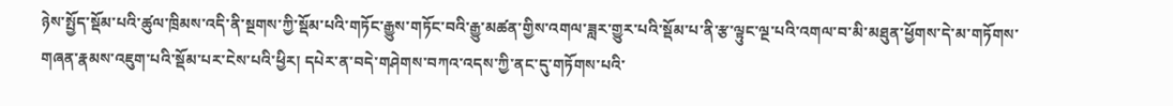ཉེས་སྤྱོད་སྡོམ་པའི་ཚུལ་ཁྲིམས་འདི་ནི་སྔགས་ཀྱི་སྡོམ་པའི་གཏོང་རྒྱུས་གཏོང་བའི་རྒྱུ་མཚན་གྱིས་འགལ་ཟླར་གྱུར་པའི་སྡོམ་པ་ནི་རྩ་ལྟུང་ལྔ་པའི་འགལ་བ་མི་མཐུན་ཕྱོགས་དེ་མ་གཏོགས་གཞན་རྣམས་འཇུག་པའི་སྡོམ་པར་ངེས་པའི་ཕྱིར། དཔེར་ན་བདེ་གཤེགས་བཀའ་འདས་ཀྱི་ནང་དུ་གཏོགས་པའི་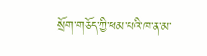སྲོག་གཅོད་ཀྱི་ཕམ་པའི་ཁ་ན་མ་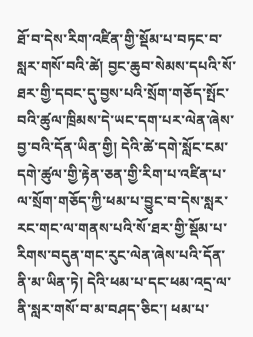ཐོ་བ་དེས་རིག་འཛིན་གྱི་སྡོམ་པ་བཏང་བ་སླར་གསོ་བའི་ཚེ། བྱང་ཆུབ་སེམས་དཔའི་སོ་ཐར་གྱི་དབང་དུ་བྱས་པའི་སྲོག་གཅོད་སྤོང་བའི་ཚུལ་ཁྲིམས་དེ་ཡང་དག་པར་ལེན་ཞེས་བྱ་བའི་དོན་ཡིན་གྱི། དེའི་ཚེ་དགེ་སློང་ངམ་དགེ་ཚུལ་གྱི་རྟེན་ཅན་གྱི་རིག་པ་འཛིན་པ་ལ་སྲོག་གཅོད་ཀྱི་ཕམ་པ་བྱུང་བ་དེས་སླར་རང་གང་ལ་གནས་པའི་སོ་ཐར་གྱི་སྡོམ་པ་རིགས་བདུན་གང་རུང་ལེན་ཞེས་པའི་དོན་ནི་མ་ཡིན་ཏེ། དེའི་ཕམ་པ་དང་ཕམ་འདྲ་ལ་ནི་སླར་གསོ་བ་མ་བཤད་ཅིང་། ཕམ་པ་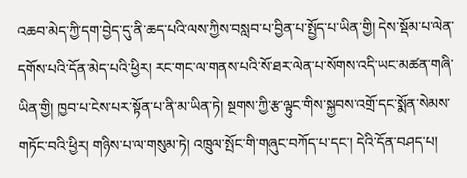འཆབ་མེད་ཀྱི་དག་བྱེད་དུ་ནི་ཆད་པའི་ལས་ཀྱིས་བསླབ་པ་བྱིན་པ་སྤྱོད་པ་ཡིན་གྱི། དེས་སྡོམ་པ་ལེན་དགོས་པའི་དོན་མེད་པའི་ཕྱིར། རང་གང་ལ་གནས་པའི་སོ་ཐར་ལེན་པ་སོགས་འདི་ཡང་མཚན་གཞི་ཡིན་གྱི། ཁྱབ་པ་ངེས་པར་སྟོན་པ་ནི་མ་ཡིན་ཏེ། སྔགས་ཀྱི་རྩ་ལྟུང་གིས་སྐྱབས་འགྲོ་དང་སྨོན་སེམས་གཏོང་བའི་ཕྱིར། གཉིས་པ་ལ་གསུམ་ཏེ། འཁྲུལ་སྤོང་གི་གཞུང་བཀོད་པ་དང་། དེའི་དོན་བཤད་པ།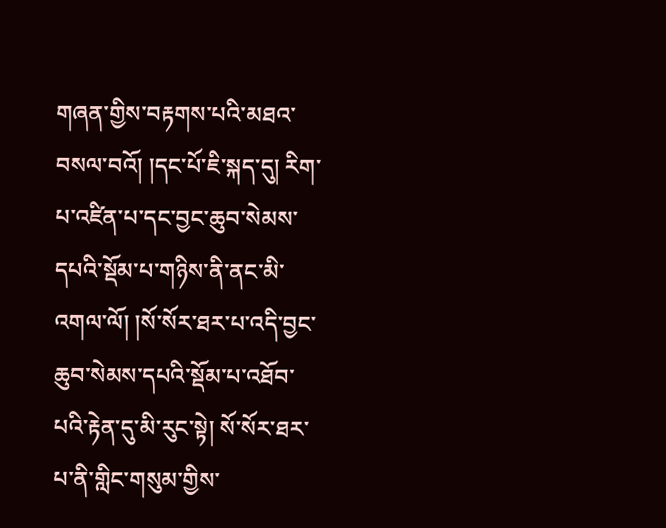གཞན་གྱིས་བརྟགས་པའི་མཐའ་བསལ་བའོ། །དང་པོ་ཇི་སྐད་དུ། རིག་པ་འཛིན་པ་དང་བྱང་ཆུབ་སེམས་དཔའི་སྡོམ་པ་གཉིས་ནི་ནང་མི་འགལ་ལོ། །སོ་སོར་ཐར་པ་འདི་བྱང་ཆུབ་སེམས་དཔའི་སྡོམ་པ་འཐོབ་པའི་རྟེན་དུ་མི་རུང་སྟེ། སོ་སོར་ཐར་པ་ནི་གླིང་གསུམ་གྱིས་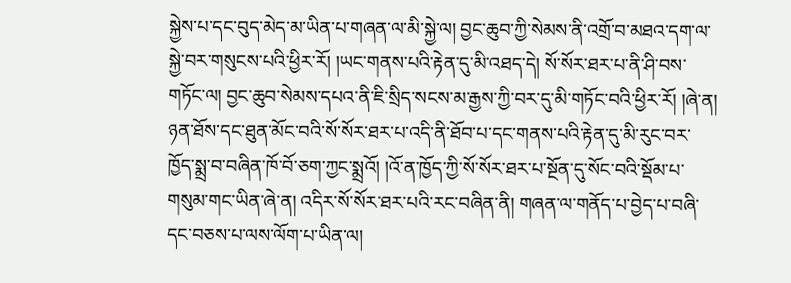སྐྱེས་པ་དང་བུད་མེད་མ་ཡིན་པ་གཞན་ལ་མི་སྐྱེ་ལ། བྱང་ཆུབ་ཀྱི་སེམས་ནི་འགྲོ་བ་མཐའ་དག་ལ་སྐྱེ་བར་གསུངས་པའི་ཕྱིར་རོ། །ཡང་གནས་པའི་རྟེན་དུ་མི་འཐད་དེ། སོ་སོར་ཐར་པ་ནི་ཤི་བས་གཏོང་ལ། བྱང་ཆུབ་སེམས་དཔའ་ནི་ཇི་སྲིད་སངས་མ་རྒྱས་ཀྱི་བར་དུ་མི་གཏོང་བའི་ཕྱིར་རོ། །ཞེ་ན། ཉན་ཐོས་དང་ཐུན་མོང་བའི་སོ་སོར་ཐར་པ་འདི་ནི་ཐོབ་པ་དང་གནས་པའི་རྟེན་དུ་མི་རུང་བར་ཁྱོད་སྨྲ་བ་བཞིན་ཁོ་བོ་ཅག་ཀྱང་སྨྲའོ། །འོ་ན་ཁྱོད་ཀྱི་སོ་སོར་ཐར་པ་སྔོན་དུ་སོང་བའི་སྡོམ་པ་གསུམ་གང་ཡིན་ཞེ་ན། འདིར་སོ་སོར་ཐར་པའི་རང་བཞིན་ནི། གཞན་ལ་གནོད་པ་བྱེད་པ་བཞི་དང་བཅས་པ་ལས་ལོག་པ་ཡིན་ལ།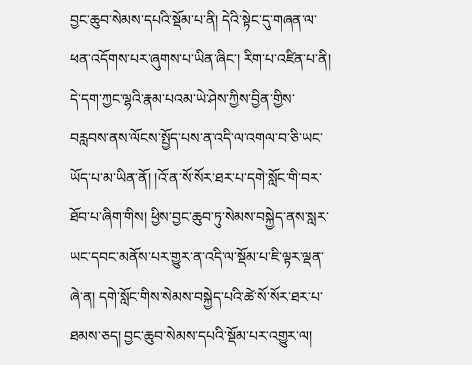བྱང་ཆུབ་སེམས་དཔའི་སྡོམ་པ་ནི། དེའི་སྟེང་དུ་གཞན་ལ་ཕན་འདོགས་པར་ཞུགས་པ་ཡིན་ཞིང་། རིག་པ་འཛིན་པ་ནི། དེ་དག་ཀྱང་ལྷའི་རྣམ་པའམ་ཡེ་ཤེས་ཀྱིས་བྱིན་གྱིས་བརླབས་ནས་ལོངས་སྤྱོད་པས་ན་འདི་ལ་འགལ་བ་ཅི་ཡང་ཡོད་པ་མ་ཡིན་ནོ། །འོ་ན་སོ་སོར་ཐར་པ་དགེ་སློང་གི་བར་ཐོབ་པ་ཞིག་གིས། ཕྱིས་བྱང་ཆུབ་ཏུ་སེམས་བསྐྱེད་ནས་སླར་ཡང་དབང་མནོས་པར་གྱུར་ན་འདི་ལ་སྡོམ་པ་ཇི་ལྟར་ལྡན་ཞེ་ན། དགེ་སློང་གིས་སེམས་བསྐྱེད་པའི་ཚེ་སོ་སོར་ཐར་པ་ཐམས་ཅད། བྱང་ཆུབ་སེམས་དཔའི་སྡོམ་པར་འགྱུར་ལ།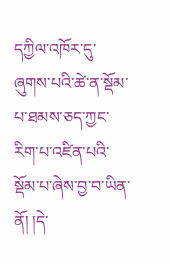དཀྱིལ་འཁོར་དུ་ཞུགས་པའི་ཚེ་ན་སྡོམ་པ་ཐམས་ཅད་ཀྱང་རིག་པ་འཛིན་པའི་སྡོམ་པ་ཞེས་བྱ་བ་ཡིན་ནོ། །དེ་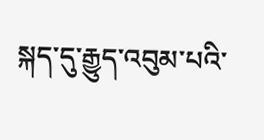སྐད་དུ་རྒྱུད་འབུམ་པའི་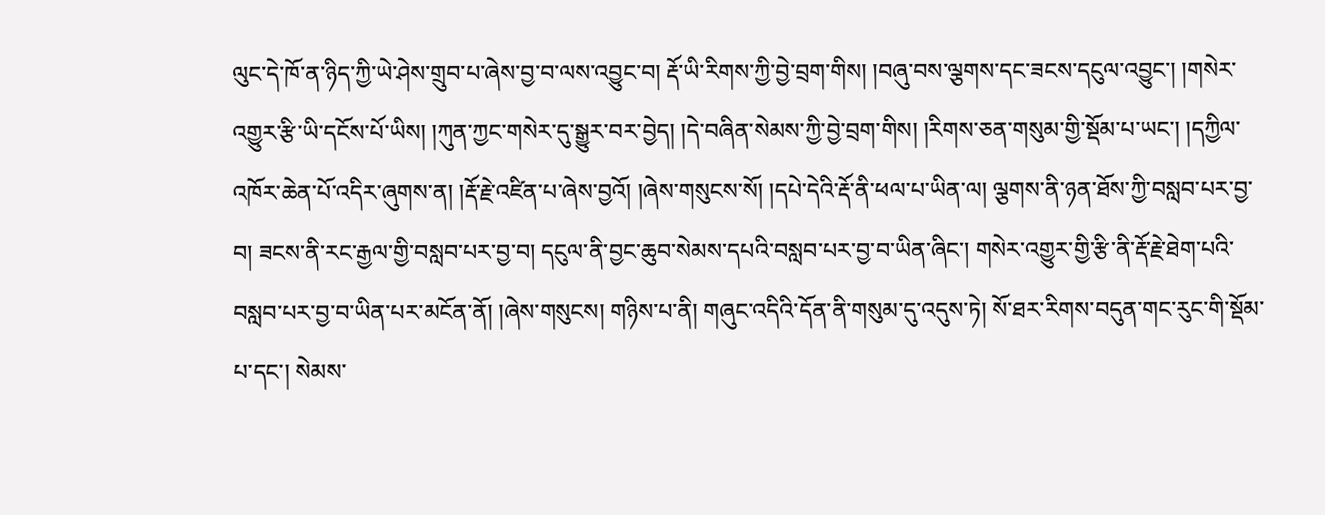ལུང་དེ་ཁོ་ན་ཉིད་ཀྱི་ཡེ་ཤེས་གྲུབ་པ་ཞེས་བྱ་བ་ལས་འབྱུང་བ། རྡོ་ཡི་རིགས་ཀྱི་བྱེ་བྲག་གིས། །བཞུ་བས་ལྕགས་དང་ཟངས་དངུལ་འབྱུང་། །གསེར་འགྱུར་རྩི་ཡི་དངོས་པོ་ཡིས། །ཀུན་ཀྱང་གསེར་དུ་སྒྱུར་བར་བྱེད། །དེ་བཞིན་སེམས་ཀྱི་བྱེ་བྲག་གིས། །རིགས་ཅན་གསུམ་གྱི་སྡོམ་པ་ཡང་། །དཀྱིལ་འཁོར་ཆེན་པོ་འདིར་ཞུགས་ན། །རྡོ་རྗེ་འཛིན་པ་ཞེས་བྱའོ། །ཞེས་གསུངས་སོ། །དཔེ་དེའི་རྡོ་ནི་ཕལ་པ་ཡིན་ལ། ལྕགས་ནི་ཉན་ཐོས་ཀྱི་བསླབ་པར་བྱ་བ། ཟངས་ནི་རང་རྒྱལ་གྱི་བསླབ་པར་བྱ་བ། དངུལ་ནི་བྱང་ཆུབ་སེམས་དཔའི་བསླབ་པར་བྱ་བ་ཡིན་ཞིང་། གསེར་འགྱུར་གྱི་རྩི་ནི་རྡོ་རྗེ་ཐེག་པའི་བསླབ་པར་བྱ་བ་ཡིན་པར་མངོན་ནོ། །ཞེས་གསུངས། གཉིས་པ་ནི། གཞུང་འདིའི་དོན་ནི་གསུམ་དུ་འདུས་ཏེ། སོ་ཐར་རིགས་བདུན་གང་རུང་གི་སྡོམ་པ་དང་། སེམས་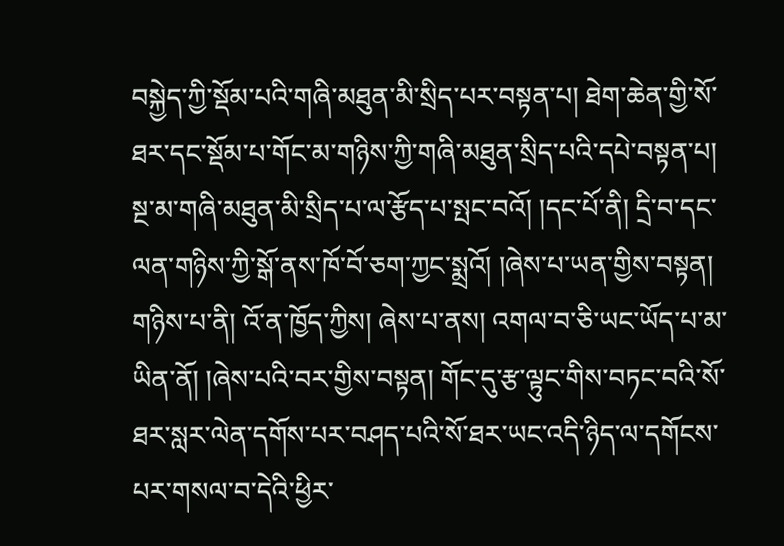བསྐྱེད་ཀྱི་སྡོམ་པའི་གཞི་མཐུན་མི་སྲིད་པར་བསྟན་པ། ཐེག་ཆེན་གྱི་སོ་ཐར་དང་སྡོམ་པ་གོང་མ་གཉིས་ཀྱི་གཞི་མཐུན་སྲིད་པའི་དཔེ་བསྟན་པ། སྔ་མ་གཞི་མཐུན་མི་སྲིད་པ་ལ་རྩོད་པ་སྤང་བའོ། །དང་པོ་ནི། དྲི་བ་དང་ལན་གཉིས་ཀྱི་སྒོ་ནས་ཁོ་བོ་ཅག་ཀྱང་སྨྲའོ། །ཞེས་པ་ཡན་གྱིས་བསྟན། གཉིས་པ་ནི། འོ་ན་ཁྱོད་ཀྱིས། ཞེས་པ་ནས། འགལ་བ་ཅི་ཡང་ཡོད་པ་མ་ཡིན་ནོ། །ཞེས་པའི་བར་གྱིས་བསྟན། གོང་དུ་རྩ་ལྟུང་གིས་བཏང་བའི་སོ་ཐར་སླར་ལེན་དགོས་པར་བཤད་པའི་སོ་ཐར་ཡང་འདི་ཉིད་ལ་དགོངས་པར་གསལ་བ་དེའི་ཕྱིར་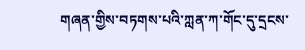གཞན་གྱིས་བཏགས་པའི་ཀླན་ཀ་གོང་དུ་དྲངས་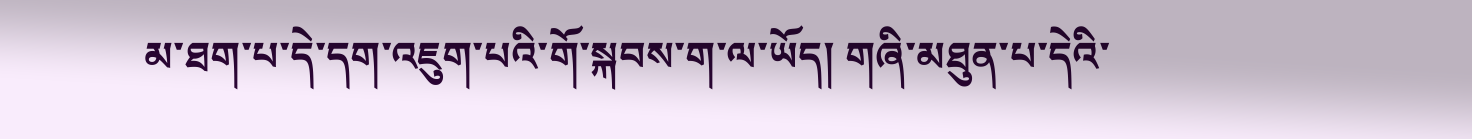མ་ཐག་པ་དེ་དག་འཇུག་པའི་གོ་སྐབས་ག་ལ་ཡོད། གཞི་མཐུན་པ་དེའི་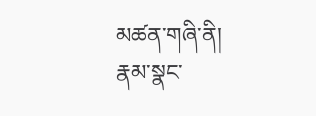མཚན་གཞི་ནི། རྣམ་སྣང་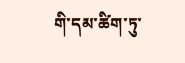གི་དམ་ཚིག་ཏུ་